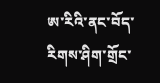ཨ་རིའི་ནང་བོད་རིགས་ཤིག་གྲོང་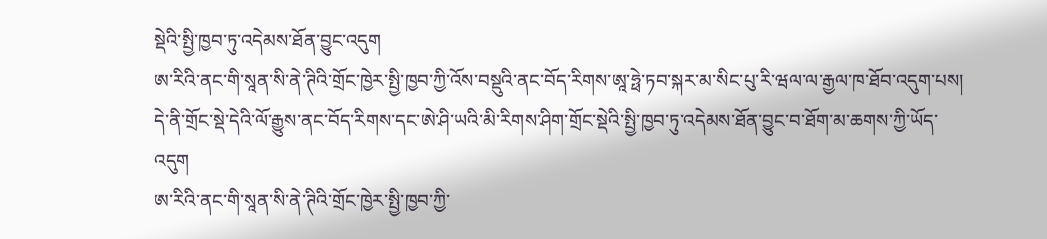སྡེའི་སྤྱི་ཁྱབ་ཏུ་འདེམས་ཐོན་བྱུང་འདུག
ཨ་རིའི་ནང་གི་སཱན་སི་ནེ་ཊིའི་གྲོང་ཁྱེར་སྤྱི་ཁྱབ་ཀྱི་འོས་བསྡུའི་ནང་བོད་རིགས་ཨཱ་ཧྥེ་ཏབ་སྐར་མ་སིང་པུ་རི་ཝལ་ལ་རྒྱལ་ཁ་ཐོབ་འདུག་པས། དེ་ནི་གྲོང་སྡེ་དེའི་ལོ་རྒྱུས་ནང་བོད་རིགས་དང་ཨེ་ཤི་ཡའི་མི་རིགས་ཤིག་གྲོང་སྡེའི་སྤྱི་ཁྱབ་ཏུ་འདེམས་ཐོན་བྱུང་བ་ཐོག་མ་ཆགས་ཀྱི་ཡོད་འདུག
ཨ་རིའི་ནང་གི་སཱན་སི་ནེ་ཊིའི་གྲོང་ཁྱེར་སྤྱི་ཁྱབ་ཀྱི་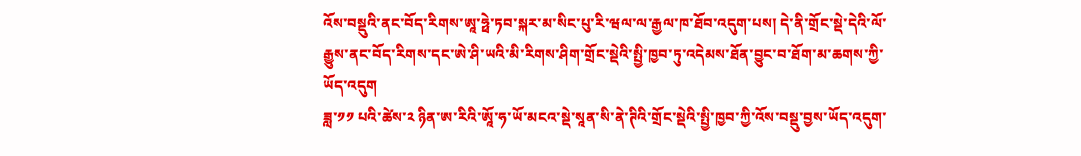འོས་བསྡུའི་ནང་བོད་རིགས་ཨཱ་ཧྥེ་ཏབ་སྐར་མ་སིང་པུ་རི་ཝལ་ལ་རྒྱལ་ཁ་ཐོབ་འདུག་པས། དེ་ནི་གྲོང་སྡེ་དེའི་ལོ་རྒྱུས་ནང་བོད་རིགས་དང་ཨེ་ཤི་ཡའི་མི་རིགས་ཤིག་གྲོང་སྡེའི་སྤྱི་ཁྱབ་ཏུ་འདེམས་ཐོན་བྱུང་བ་ཐོག་མ་ཆགས་ཀྱི་ཡོད་འདུག
ཟླ་༡༡ པའི་ཚེས་༢ ཉིན་ཨ་རིའི་ཨཱོ་ཧ་ཡོ་མངའ་སྡེ་སཱན་སི་ནེ་ཊིའི་གྲོང་སྡེའི་སྤྱི་ཁྱབ་ཀྱི་འོས་བསྡུ་བྱས་ཡོད་འདུག་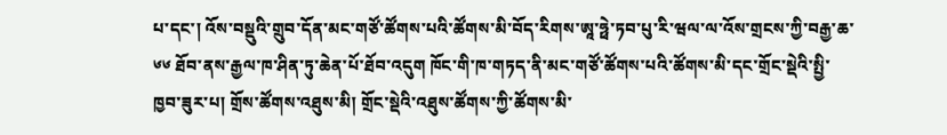པ་དང་། འོས་བསྡུའི་གྲུབ་དོན་མང་གཙོ་ཚོགས་པའི་ཚོགས་མི་བོད་རིགས་ཨཱ་ཧྥེ་ཏབ་པུ་རི་ཝལ་ལ་འོས་གྲངས་ཀྱི་བརྒྱ་ཆ་༦༦ ཐོབ་ནས་རྒྱལ་ཁ་ཤིན་ཏུ་ཆེན་པོ་ཐོབ་འདུག ཁོང་གི་ཁ་གཏད་ནི་མང་གཙོ་ཚོགས་པའི་ཚོགས་མི་དང་གྲོང་སྡེའི་སྤྱི་ཁྱབ་ཟུར་པ། གྲོས་ཚོགས་འཐུས་མི། གྲོང་སྡེའི་འཐུས་ཚོགས་ཀྱི་ཚོགས་མི་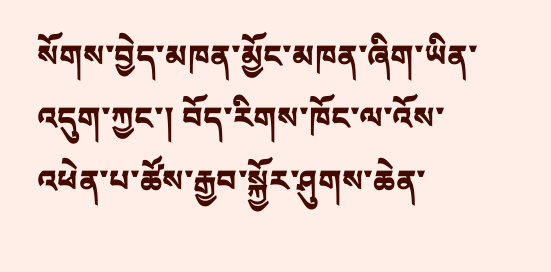སོགས་བྱེད་མཁན་མྱོང་མཁན་ཞིག་ཡིན་འདུག་ཀྱང་། བོད་རིགས་ཁོང་ལ་འོས་འཕེན་པ་ཚོས་རྒྱབ་སྐྱོར་ཤུགས་ཆེན་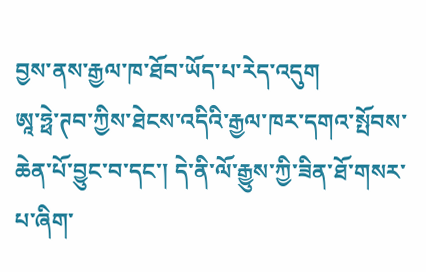བྱས་ནས་རྒྱལ་ཁ་ཐོབ་ཡོད་པ་རེད་འདུག
ཨཱ་ཧྥེ་ཊབ་ཀྱིས་ཐེངས་འདིའི་རྒྱལ་ཁར་དགའ་སྤོབས་ཆེན་པོ་བྱུང་བ་དང་། དེ་ནི་ལོ་རྒྱུས་ཀྱི་ཟིན་ཐོ་གསར་པ་ཞིག་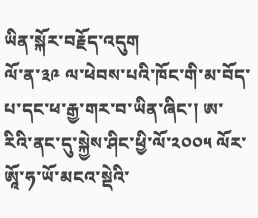ཡིན་སྐོར་བརྗོད་འདུག
ལོ་ན་༣༩ ལ་ཕེབས་པའི་ཁོང་གི་མ་བོད་པ་དང་ཕ་རྒྱ་གར་བ་ཡིན་ཞིང་། ཨ་རིའི་ནང་དུ་སྐྱེས་ཤིང་ཕྱི་ལོ་༢༠༠༥ ལོར་ཨཱོ་ཧ་ཡོ་མངའ་སྡེའི་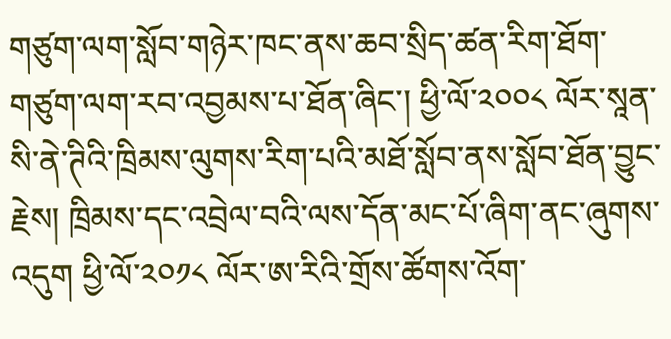གཙུག་ལག་སློབ་གཉེར་ཁང་ནས་ཆབ་སྲིད་ཚན་རིག་ཐོག་གཙུག་ལག་རབ་འབྱམས་པ་ཐོན་ཞིང་། ཕྱི་ལོ་༢༠༠༨ ལོར་སཱན་སི་ནེ་ཊིའི་ཁྲིམས་ལུགས་རིག་པའི་མཐོ་སློབ་ནས་སློབ་ཐོན་བྱུང་རྗེས། ཁྲིམས་དང་འབྲེལ་བའི་ལས་དོན་མང་པོ་ཞིག་ནང་ཞུགས་འདུག ཕྱི་ལོ་༢༠༡༨ ལོར་ཨ་རིའི་གྲོས་ཚོགས་འོག་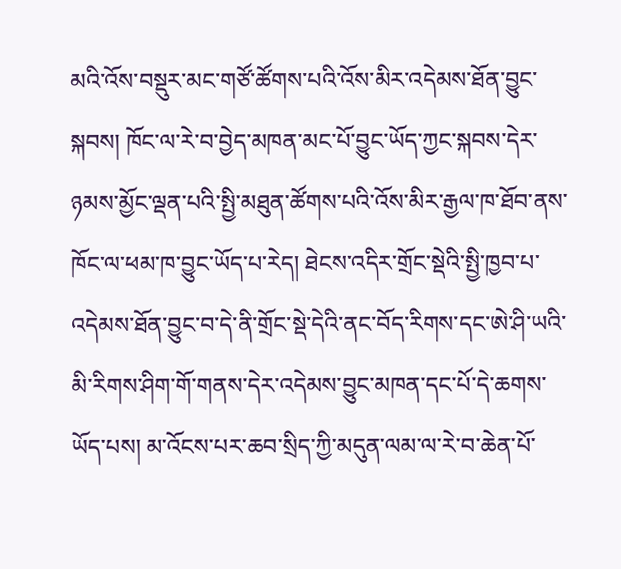མའི་འོས་བསྡུར་མང་གཙོ་ཚོགས་པའི་འོས་མིར་འདེམས་ཐོན་བྱུང་སྐབས། ཁོང་ལ་རེ་བ་བྱེད་མཁན་མང་པོ་བྱུང་ཡོད་ཀྱང་སྐབས་དེར་ཉམས་མྱོང་ལྡན་པའི་སྤྱི་མཐུན་ཚོགས་པའི་འོས་མིར་རྒྱལ་ཁ་ཐོབ་ནས་ཁོང་ལ་ཕམ་ཁ་བྱུང་ཡོད་པ་རེད། ཐེངས་འདིར་གྲོང་སྡེའི་སྤྱི་ཁྱབ་པ་འདེམས་ཐོན་བྱུང་བ་དེ་ནི་གྲོང་སྡེ་དེའི་ནང་བོད་རིགས་དང་ཨེ་ཤི་ཡའི་མི་རིགས་ཤིག་གོ་གནས་དེར་འདེམས་བྱུང་མཁན་དང་པོ་དེ་ཆགས་ཡོད་པས། མ་འོངས་པར་ཆབ་སྲིད་ཀྱི་མདུན་ལམ་ལ་རེ་བ་ཆེན་པོ་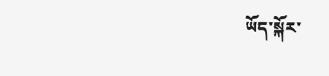ཡོད་སྐོར་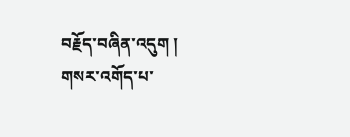བརྗོད་བཞིན་འདུག །
གསར་འགོད་པ་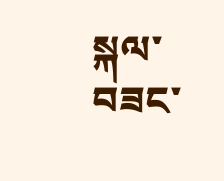སྐལ་བཟང་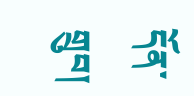དོན་གྲུབ།